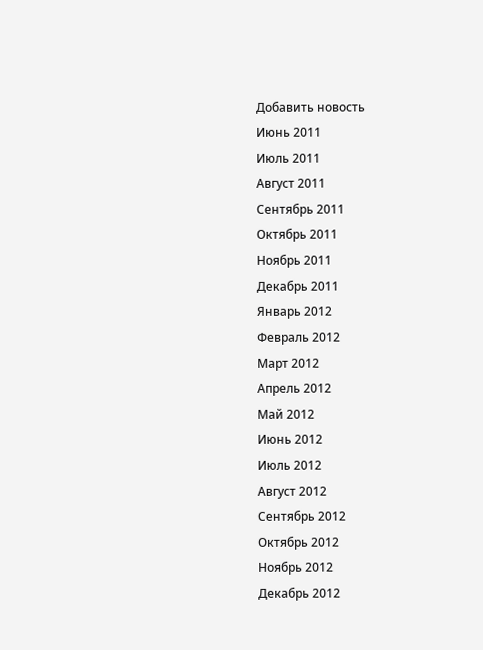Добавить новость
Июнь 2011
Июль 2011
Август 2011
Сентябрь 2011
Октябрь 2011
Ноябрь 2011
Декабрь 2011
Январь 2012
Февраль 2012
Март 2012
Апрель 2012
Май 2012
Июнь 2012
Июль 2012
Август 2012
Сентябрь 2012
Октябрь 2012
Ноябрь 2012
Декабрь 2012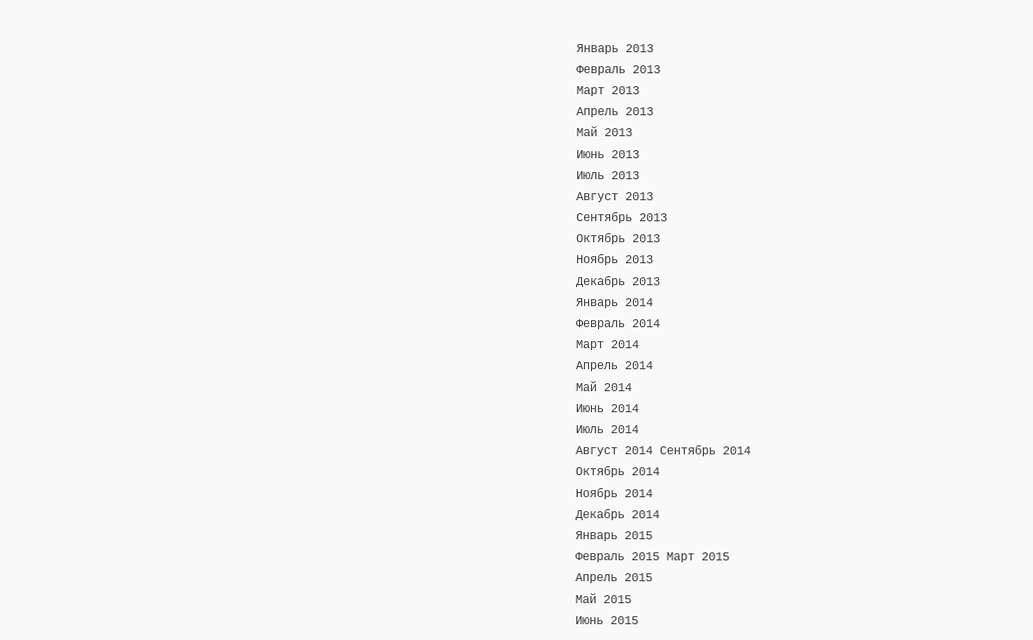Январь 2013
Февраль 2013
Март 2013
Апрель 2013
Май 2013
Июнь 2013
Июль 2013
Август 2013
Сентябрь 2013
Октябрь 2013
Ноябрь 2013
Декабрь 2013
Январь 2014
Февраль 2014
Март 2014
Апрель 2014
Май 2014
Июнь 2014
Июль 2014
Август 2014 Сентябрь 2014
Октябрь 2014
Ноябрь 2014
Декабрь 2014
Январь 2015
Февраль 2015 Март 2015
Апрель 2015
Май 2015
Июнь 2015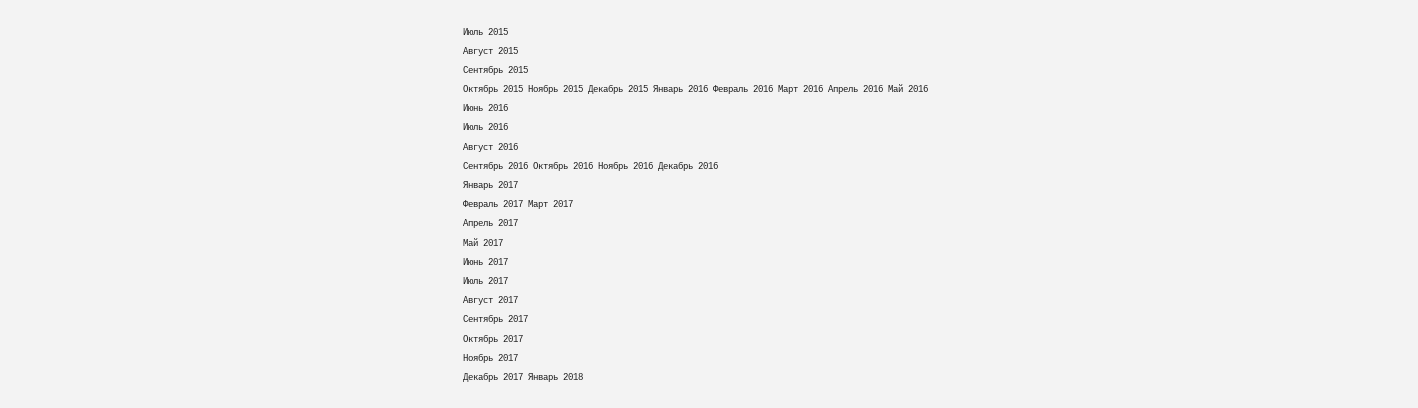Июль 2015
Август 2015
Сентябрь 2015
Октябрь 2015 Ноябрь 2015 Декабрь 2015 Январь 2016 Февраль 2016 Март 2016 Апрель 2016 Май 2016
Июнь 2016
Июль 2016
Август 2016
Сентябрь 2016 Октябрь 2016 Ноябрь 2016 Декабрь 2016
Январь 2017
Февраль 2017 Март 2017
Апрель 2017
Май 2017
Июнь 2017
Июль 2017
Август 2017
Сентябрь 2017
Октябрь 2017
Ноябрь 2017
Декабрь 2017 Январь 2018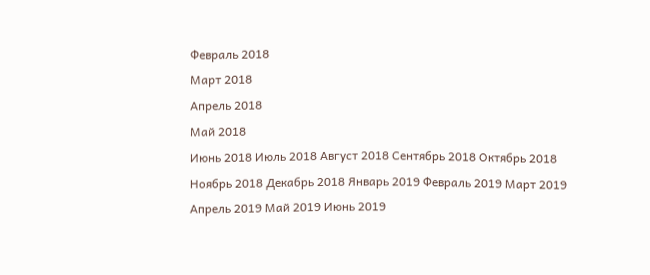Февраль 2018
Март 2018
Апрель 2018
Май 2018
Июнь 2018 Июль 2018 Август 2018 Сентябрь 2018 Октябрь 2018 Ноябрь 2018 Декабрь 2018 Январь 2019 Февраль 2019 Март 2019 Апрель 2019 Май 2019 Июнь 2019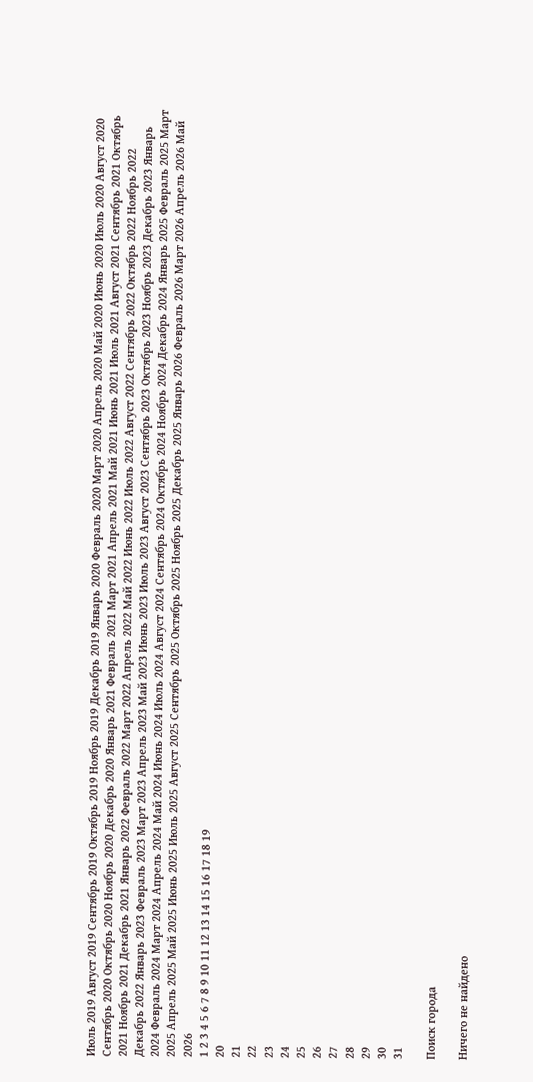Июль 2019 Август 2019 Сентябрь 2019 Октябрь 2019 Ноябрь 2019 Декабрь 2019 Январь 2020 Февраль 2020 Март 2020 Апрель 2020 Май 2020 Июнь 2020 Июль 2020 Август 2020 Сентябрь 2020 Октябрь 2020 Ноябрь 2020 Декабрь 2020 Январь 2021 Февраль 2021 Март 2021 Апрель 2021 Май 2021 Июнь 2021 Июль 2021 Август 2021 Сентябрь 2021 Октябрь 2021 Ноябрь 2021 Декабрь 2021 Январь 2022 Февраль 2022 Март 2022 Апрель 2022 Май 2022 Июнь 2022 Июль 2022 Август 2022 Сентябрь 2022 Октябрь 2022 Ноябрь 2022 Декабрь 2022 Январь 2023 Февраль 2023 Март 2023 Апрель 2023 Май 2023 Июнь 2023 Июль 2023 Август 2023 Сентябрь 2023 Октябрь 2023 Ноябрь 2023 Декабрь 2023 Январь 2024 Февраль 2024 Март 2024 Апрель 2024 Май 2024 Июнь 2024 Июль 2024 Август 2024 Сентябрь 2024 Октябрь 2024 Ноябрь 2024 Декабрь 2024 Январь 2025 Февраль 2025 Март 2025 Апрель 2025 Май 2025 Июнь 2025 Июль 2025 Август 2025 Сентябрь 2025 Октябрь 2025 Ноябрь 2025 Декабрь 2025 Январь 2026 Февраль 2026 Март 2026 Апрель 2026 Май 2026
1 2 3 4 5 6 7 8 9 10 11 12 13 14 15 16 17 18 19
20
21
22
23
24
25
26
27
28
29
30
31

Поиск города

Ничего не найдено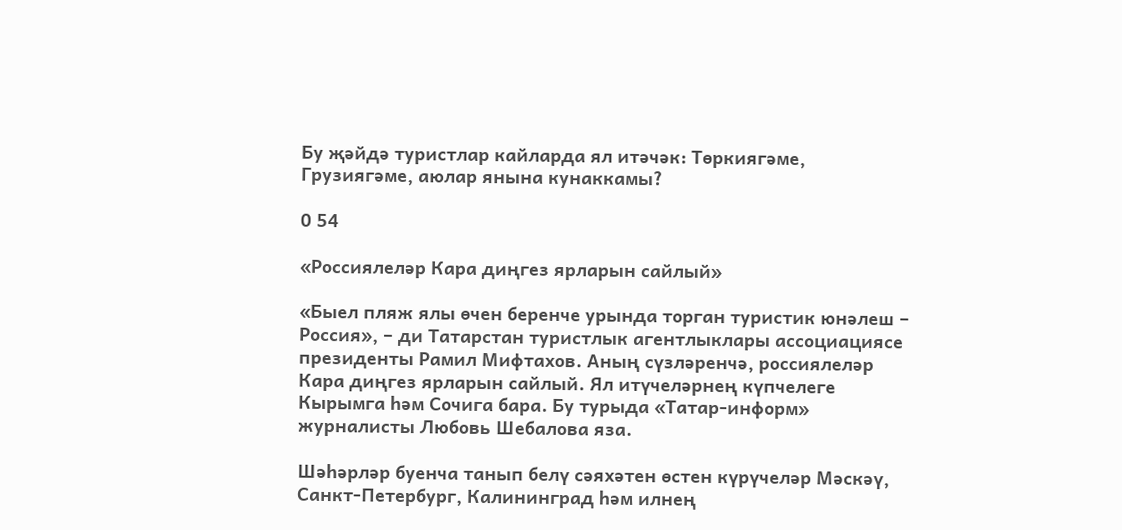Бу җәйдә туристлар кайларда ял итәчәк: Төркиягәме, Грузиягәме, аюлар янына кунаккамы?

0 54

«Россиялеләр Кара диңгез ярларын сайлый»

«Быел пляж ялы өчен беренче урында торган туристик юнәлеш – Россия», – ди Татарстан туристлык агентлыклары ассоциациясе президенты Рамил Мифтахов. Аның сүзләренчә, россиялеләр Кара диңгез ярларын сайлый. Ял итүчеләрнең күпчелеге Кырымга һәм Сочига бара. Бу турыда «Татар-информ» журналисты Любовь Шебалова яза.

Шәһәрләр буенча танып белү сәяхәтен өстен күрүчеләр Мәскәү, Санкт-Петербург, Калининград һәм илнең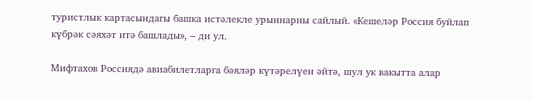туристлык картасындагы башка истәлекле урыннарны сайлый. «Кешеләр Россия буйлап күбрәк сәяхәт итә башлады», – ди ул.

Мифтахов Россиядә авиабилетларга бәяләр күтәрелүен әйтә, шул ук вакытта алар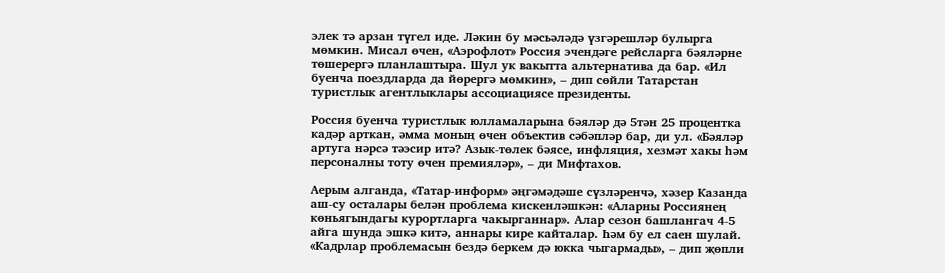элек тә арзан түгел иде. Ләкин бу мәсьәләдә үзгәрешләр булырга мөмкин. Мисал өчен, «Аэрофлот» Россия эчендәге рейсларга бәяләрне төшерергә планлаштыра. Шул ук вакытта альтернатива да бар. «Ил буенча поездларда да йөрергә мөмкин», – дип сөйли Татарстан туристлык агентлыклары ассоциациясе президенты.

Россия буенча туристлык юлламаларына бәяләр дә 5тән 25 процентка кадәр арткан, әмма моның өчен объектив сәбәпләр бар, ди ул. «Бәяләр артуга нәрсә тәэсир итә? Азык-төлек бәясе, инфляция, хезмәт хакы һәм персоналны тоту өчен премияләр», – ди Мифтахов.

Аерым алганда, «Татар-информ» әңгәмәдәше сүзләренчә, хәзер Казанда аш-су осталары белән проблема кискенләшкән: «Аларны Россиянең көньягындагы курортларга чакырганнар». Алар сезон башлангач 4-5 айга шунда эшкә китә, аннары кире кайталар. Һәм бу ел саен шулай. «Кадрлар проблемасын бездә беркем дә юкка чыгармады», – дип җөпли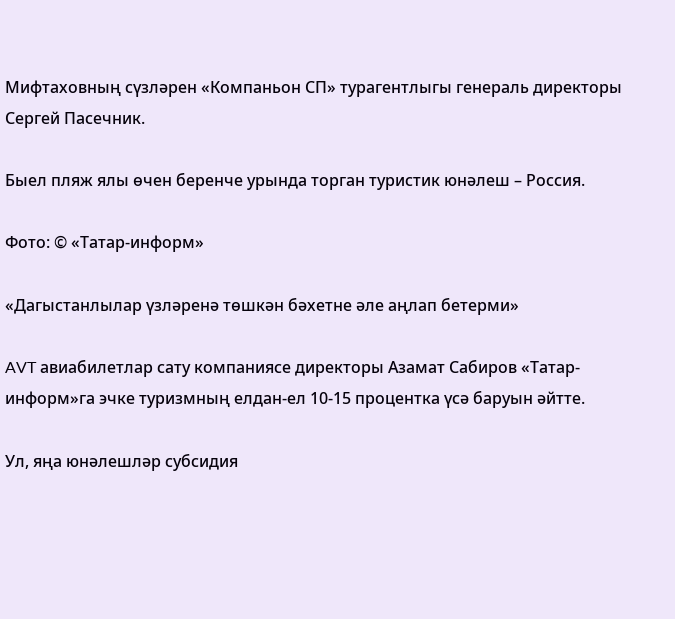Мифтаховның сүзләрен «Компаньон СП» турагентлыгы генераль директоры Сергей Пасечник.

Быел пляж ялы өчен беренче урында торган туристик юнәлеш – Россия.

Фото: © «Татар-информ»

«Дагыстанлылар үзләренә төшкән бәхетне әле аңлап бетерми»

AVT авиабилетлар сату компаниясе директоры Азамат Сабиров «Татар-информ»га эчке туризмның елдан-ел 10-15 процентка үсә баруын әйтте.

Ул, яңа юнәлешләр субсидия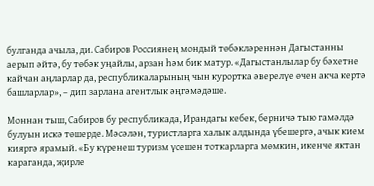булганда ачыла, ди. Сабиров Россиянең мондый төбәкләреннән Дагыстанны аерып әйтә, бу төбәк уңайлы, арзан һәм бик матур. «Дагыстанлылар бу бәхетне кайчан аңларлар да, республикаларының чын курортка әверелүе өчен акча кертә башларлар», – дип зарлана агентлык әңгәмәдәше.

Моннан тыш, Сабиров бу республикада, Ирандагы кебек, берничә тыю гамәлдә булуын искә төшерде. Мәсәлән, туристларга халык алдында үбешергә, ачык кием кияргә ярамый. «Бу күренеш туризм үсешен тоткарларга мөмкин, икенче яктан караганда, җирле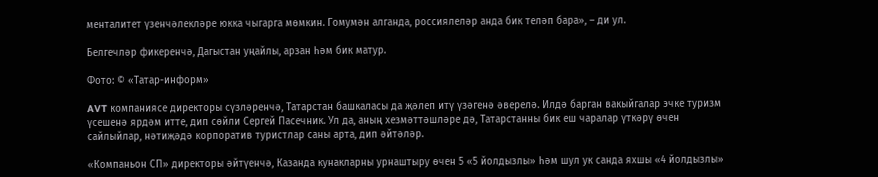менталитет үзенчәлекләре юкка чыгарга мөмкин. Гомумән алганда, россиялеләр анда бик теләп бара», – ди ул.

Белгечләр фикеренчә, Дагыстан уңайлы, арзан һәм бик матур.

Фото: © «Татар-информ»

AVT компаниясе директоры сүзләренчә, Татарстан башкаласы да җәлеп итү үзәгенә әверелә. Илдә барган вакыйгалар эчке туризм үсешенә ярдәм итте, дип сөйли Сергей Пасечник. Ул да, аның хезмәттәшләре дә, Татарстанны бик еш чаралар үткәрү өчен сайлыйлар, нәтиҗәдә корпоратив туристлар саны арта, дип әйтәләр.

«Компаньон СП» директоры әйтүенчә, Казанда кунакларны урнаштыру өчен 5 «5 йолдызлы» һәм шул ук санда яхшы «4 йолдызлы»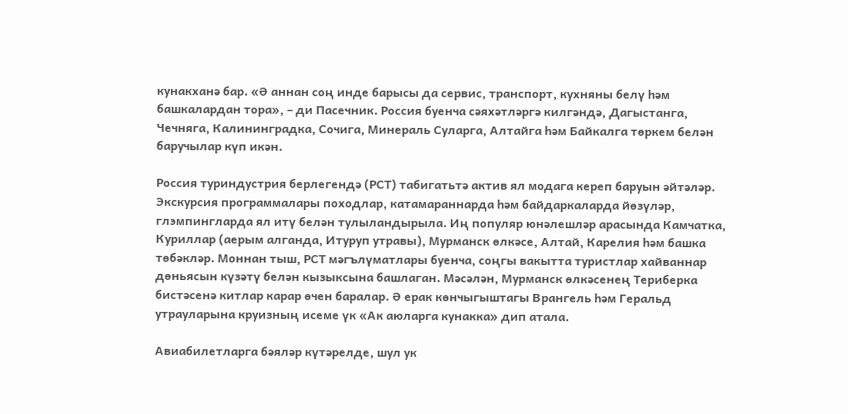кунакханә бар. «Ә аннан соң инде барысы да сервис, транспорт, кухняны белү һәм башкалардан тора», – ди Пасечник. Россия буенча сәяхәтләргә килгәндә, Дагыстанга, Чечняга, Калининградка, Сочига, Минераль Суларга, Алтайга һәм Байкалга төркем белән баручылар күп икән.

Россия туриндустрия берлегендә (РСТ) табигатьтә актив ял модага кереп баруын әйтәләр. Экскурсия программалары походлар, катамараннарда һәм байдаркаларда йөзүләр, глэмпингларда ял итү белән тулыландырыла. Иң популяр юнәлешләр арасында Камчатка, Куриллар (аерым алганда, Итуруп утравы), Мурманск өлкәсе, Алтай, Карелия һәм башка төбәкләр. Моннан тыш, РСТ мәгълүматлары буенча, соңгы вакытта туристлар хайваннар дөньясын күзәтү белән кызыксына башлаган. Мәсәлән, Мурманск өлкәсенең Териберка бистәсенә китлар карар өчен баралар. Ә ерак көнчыгыштагы Врангель һәм Геральд утрауларына круизның исеме үк «Ак аюларга кунакка» дип атала.

Авиабилетларга бәяләр күтәрелде, шул ук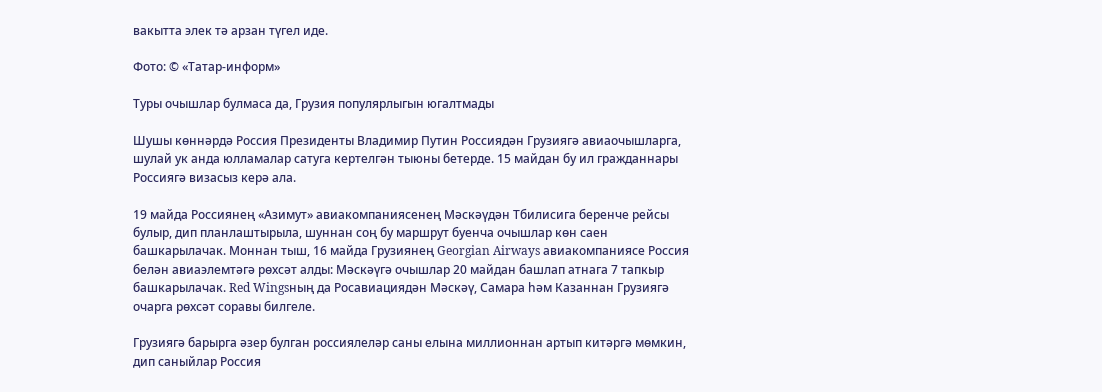вакытта элек тә арзан түгел иде.

Фото: © «Татар-информ»

Туры очышлар булмаса да, Грузия популярлыгын югалтмады

Шушы көннәрдә Россия Президенты Владимир Путин Россиядән Грузиягә авиаочышларга, шулай ук анда юлламалар сатуга кертелгән тыюны бетерде. 15 майдан бу ил гражданнары Россиягә визасыз керә ала.

19 майда Россиянең «Азимут» авиакомпаниясенең Мәскәүдән Тбилисига беренче рейсы булыр, дип планлаштырыла, шуннан соң бу маршрут буенча очышлар көн саен башкарылачак. Моннан тыш, 16 майда Грузиянең Georgian Airways авиакомпаниясе Россия белән авиаэлемтәгә рөхсәт алды: Мәскәүгә очышлар 20 майдан башлап атнага 7 тапкыр башкарылачак. Red Wingsның да Росавиациядән Мәскәү, Самара һәм Казаннан Грузиягә очарга рөхсәт соравы билгеле.

Грузиягә барырга әзер булган россиялеләр саны елына миллионнан артып китәргә мөмкин, дип саныйлар Россия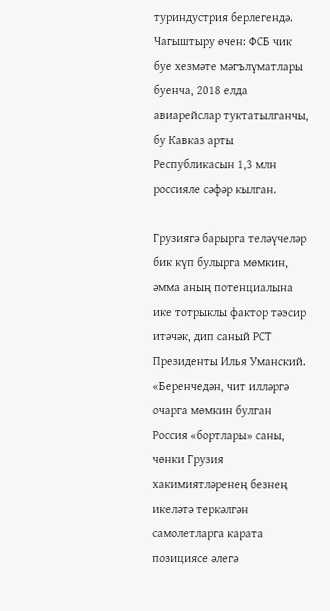туриндустрия берлегендә. Чагыштыру өчен: ФСБ чик буе хезмәте мәгълүматлары буенча, 2018 елда авиарейслар туктатылганчы, бу Кавказ арты Республикасын 1,3 млн россияле сәфәр кылган.

Грузиягә барырга теләүчеләр бик күп булырга мөмкин, әмма аның потенциалына ике тотрыклы фактор тәэсир итәчәк, дип саный РСТ Президенты Илья Уманский. «Беренчедән, чит илләргә очарга мөмкин булган Россия «бортлары» саны, чөнки Грузия хакимиятләренең безнең икеләтә теркәлгән самолетларга карата позициясе әлегә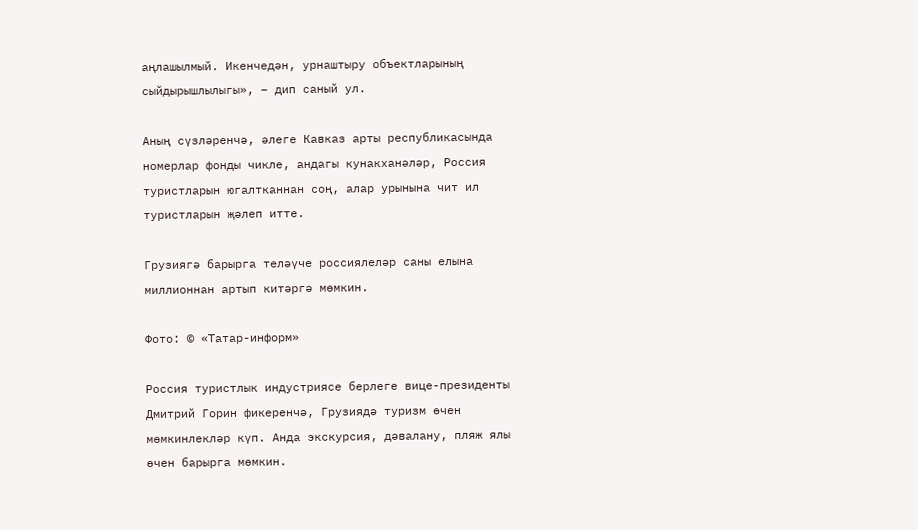аңлашылмый. Икенчедән, урнаштыру объектларының сыйдырышлылыгы», – дип саный ул.

Аның сүзләренчә, әлеге Кавказ арты республикасында номерлар фонды чикле, андагы кунакханәләр, Россия туристларын югалтканнан соң, алар урынына чит ил туристларын җәлеп итте.

Грузиягә барырга теләүче россиялеләр саны елына миллионнан артып китәргә мөмкин.

Фото: © «Татар-информ»

Россия туристлык индустриясе берлеге вице-президенты Дмитрий Горин фикеренчә, Грузиядә туризм өчен мөмкинлекләр күп. Анда экскурсия, дәвалану, пляж ялы өчен барырга мөмкин.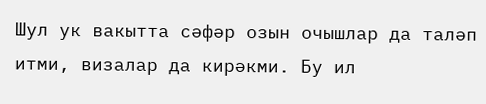Шул ук вакытта сәфәр озын очышлар да таләп итми, визалар да кирәкми. Бу ил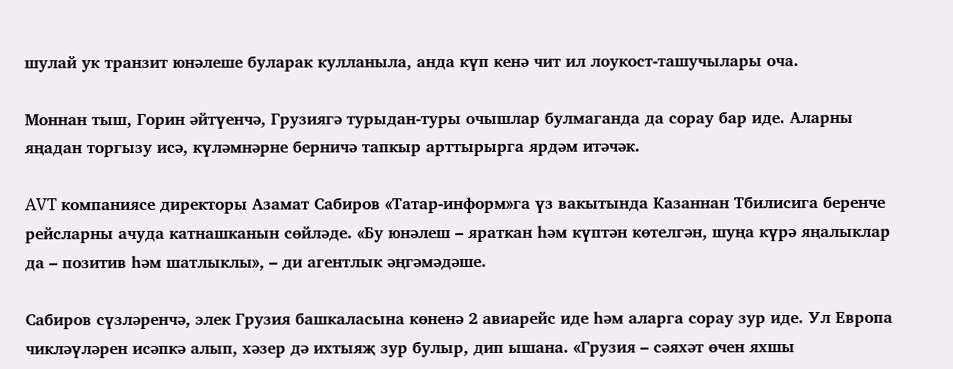шулай ук транзит юнәлеше буларак кулланыла, анда күп кенә чит ил лоукост-ташучылары оча.

Моннан тыш, Горин әйтүенчә, Грузиягә турыдан-туры очышлар булмаганда да сорау бар иде. Аларны яңадан торгызу исә, күләмнәрне берничә тапкыр арттырырга ярдәм итәчәк.

AVT компаниясе директоры Азамат Сабиров «Татар-информ»га үз вакытында Казаннан Тбилисига беренче рейсларны ачуда катнашканын сөйләде. «Бу юнәлеш – яраткан һәм күптән көтелгән, шуңа күрә яңалыклар да – позитив һәм шатлыклы», – ди агентлык әңгәмәдәше.

Сабиров сүзләренчә, элек Грузия башкаласына көненә 2 авиарейс иде һәм аларга сорау зур иде. Ул Европа чикләүләрен исәпкә алып, хәзер дә ихтыяҗ зур булыр, дип ышана. «Грузия – сәяхәт өчен яхшы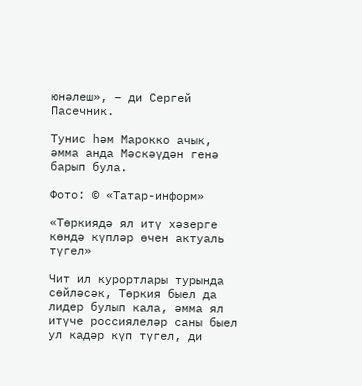юнәлеш», – ди Сергей Пасечник.

Тунис һәм Марокко ачык, әмма анда Мәскәүдән генә барып була.

Фото: © «Татар-информ»

«Төркиядә ял итү хәзерге көндә күпләр өчен актуаль түгел»

Чит ил курортлары турында сөйләсәк, Төркия быел да лидер булып кала, әмма ял итүче россиялеләр саны быел ул кадәр күп түгел, ди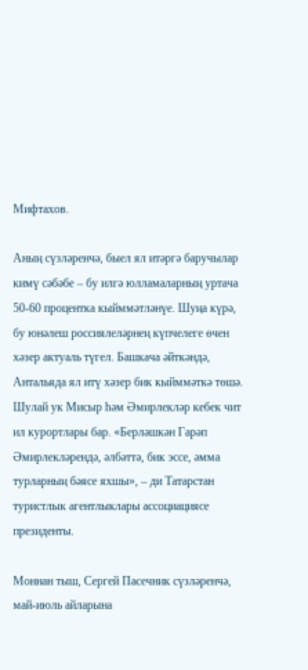Мифтахов.

Аның сүзләренчә, быел ял итәргә баручылар кимү сәбәбе – бу илгә юлламаларның уртача 50-60 процентка кыйммәтләнүе. Шуңа күрә, бу юнәлеш россиялеләрнең күпчелеге өчен хәзер актуаль түгел. Башкача әйткәндә, Антальяда ял итү хәзер бик кыйммәткә төшә. Шулай ук Мисыр һәм Әмирлекләр кебек чит ил курортлары бар. «Берләшкән Гарәп Әмирлекләрендә, әлбәттә, бик эссе, әмма турларның бәясе яхшы», – ди Татарстан туристлык агентлыклары ассоциациясе президенты.

Моннан тыш, Сергей Пасечник сүзләренчә, май-июль айларына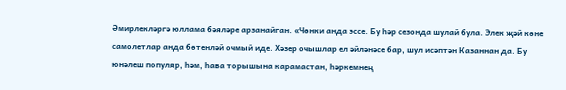Әмирлекләргә юллама бәяләре арзанайган. «Чөнки анда эссе. Бу һәр сезонда шулай була. Элек җәй көне самолетлар анда бөтенләй очмый иде. Хәзер очышлар ел әйләнәсе бар, шул исәптән Казаннан да. Бу юнәлеш популяр, һәм, һава торышына карамастан, һәркемнең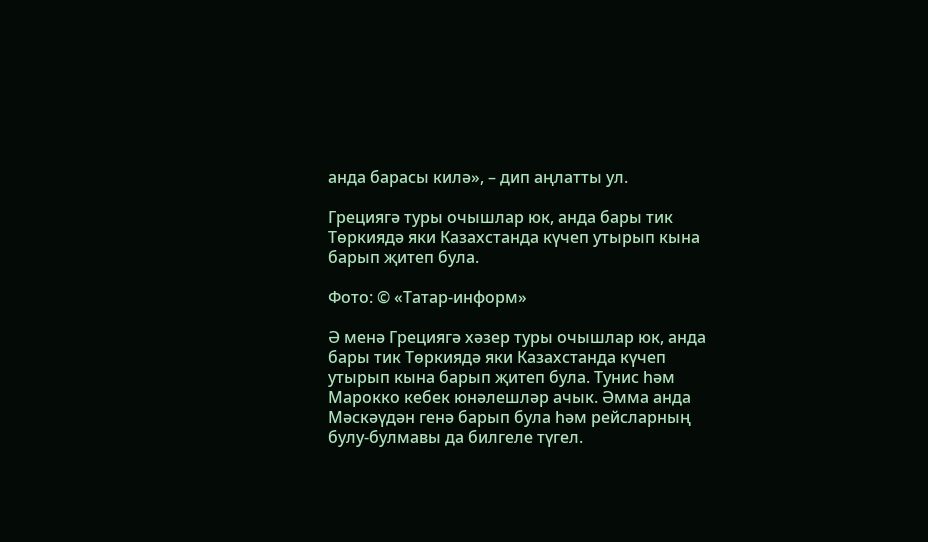анда барасы килә», – дип аңлатты ул.

Грециягә туры очышлар юк, анда бары тик Төркиядә яки Казахстанда күчеп утырып кына барып җитеп була.

Фото: © «Татар-информ»

Ә менә Грециягә хәзер туры очышлар юк, анда бары тик Төркиядә яки Казахстанда күчеп утырып кына барып җитеп була. Тунис һәм Марокко кебек юнәлешләр ачык. Әмма анда Мәскәүдән генә барып була һәм рейсларның булу-булмавы да билгеле түгел.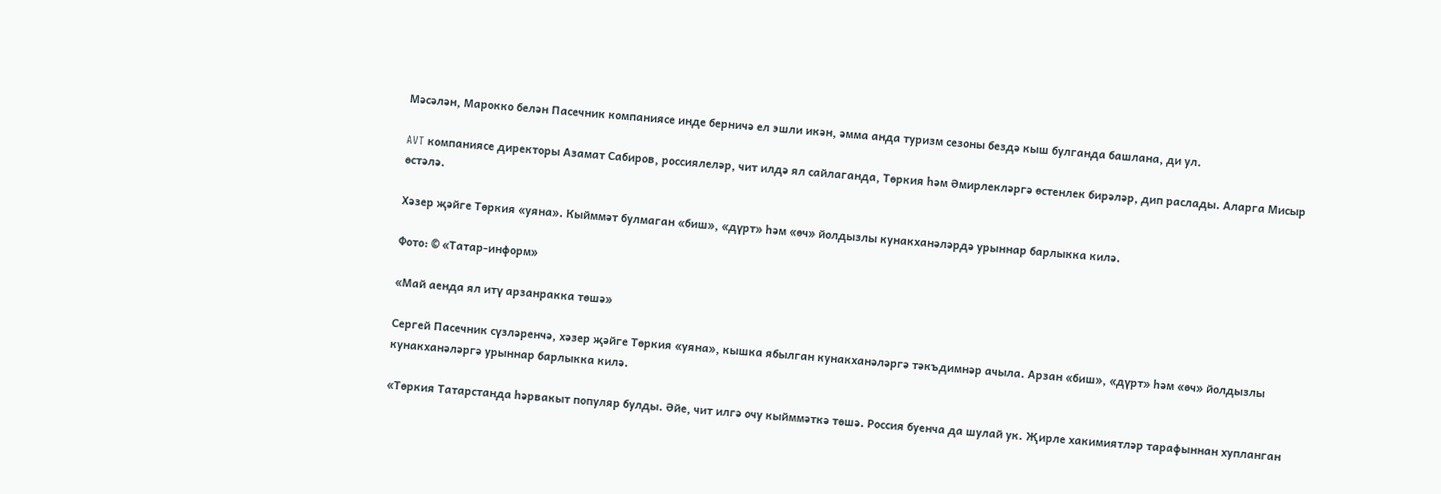Мәсәлән, Марокко белән Пасечник компаниясе инде берничә ел эшли икән, әмма анда туризм сезоны бездә кыш булганда башлана, ди ул.

AVT компаниясе директоры Азамат Сабиров, россиялеләр, чит илдә ял сайлаганда, Төркия һәм Әмирлекләргә өстенлек бирәләр, дип раслады. Аларга Мисыр өстәлә.

Хәзер җәйге Төркия «уяна». Кыйммәт булмаган «биш», «дүрт» һәм «өч» йолдызлы кунакханәләрдә урыннар барлыкка килә.

Фото: © «Татар-информ»

«Май аенда ял итү арзанракка төшә»

Сергей Пасечник сүзләренчә, хәзер җәйге Төркия «уяна», кышка ябылган кунакханәләргә тәкъдимнәр ачыла. Арзан «биш», «дүрт» һәм «өч» йолдызлы кунакханәләргә урыннар барлыкка килә.

«Төркия Татарстанда һәрвакыт популяр булды. Әйе, чит илгә очу кыйммәткә төшә. Россия буенча да шулай ук. Җирле хакимиятләр тарафыннан хупланган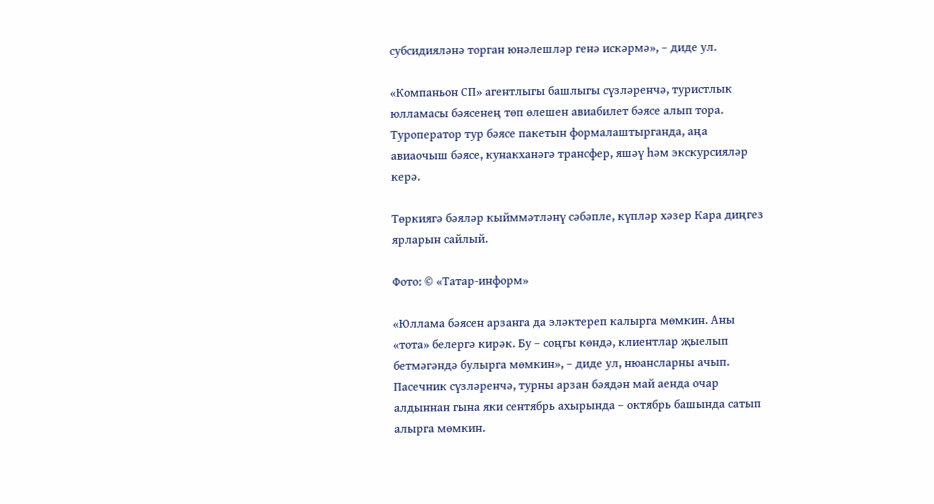субсидияләнә торган юнәлешләр генә искәрмә», – диде ул.

«Компаньон СП» агентлыгы башлыгы сүзләренчә, туристлык юлламасы бәясенең төп өлешен авиабилет бәясе алып тора. Туроператор тур бәясе пакетын формалаштырганда, аңа авиаочыш бәясе, кунакханәгә трансфер, яшәү һәм экскурсияләр керә.

Төркиягә бәяләр кыйммәтләнү сәбәпле, күпләр хәзер Кара диңгез ярларын сайлый.

Фото: © «Татар-информ»

«Юллама бәясен арзанга да эләктереп калырга мөмкин. Аны «тота» белергә кирәк. Бу – соңгы көндә, клиентлар җыелып бетмәгәндә булырга мөмкин», – диде ул, нюансларны ачып. Пасечник сүзләренчә, турны арзан бәядән май аенда очар алдыннан гына яки сентябрь ахырында – октябрь башында сатып алырга мөмкин.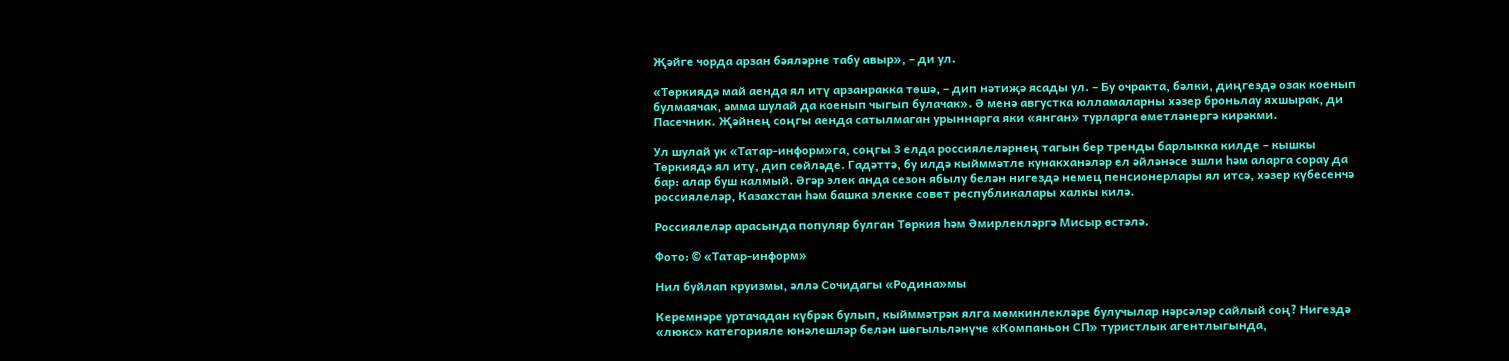Җәйге чорда арзан бәяләрне табу авыр», – ди ул.

«Төркиядә май аенда ял итү арзанракка төшә, – дип нәтиҗә ясады ул. – Бу очракта, бәлки, диңгездә озак коенып булмаячак, әмма шулай да коенып чыгып булачак». Ә менә августка юлламаларны хәзер броньлау яхшырак, ди Пасечник. Җәйнең соңгы аенда сатылмаган урыннарга яки «янган» турларга өметләнергә кирәкми.

Ул шулай ук «Татар-информ»га, соңгы 3 елда россиялеләрнең тагын бер тренды барлыкка килде – кышкы Төркиядә ял итү, дип сөйләде. Гадәттә, бу илдә кыйммәтле кунакханәләр ел әйләнәсе эшли һәм аларга сорау да бар: алар буш калмый. Әгәр элек анда сезон ябылу белән нигездә немец пенсионерлары ял итсә, хәзер күбесенчә россиялеләр, Казахстан һәм башка элекке совет республикалары халкы килә.

Россиялеләр арасында популяр булган Төркия һәм Әмирлекләргә Мисыр өстәлә.

Фото: © «Татар-информ»

Нил буйлап круизмы, әллә Сочидагы «Родина»мы

Керемнәре уртачадан күбрәк булып, кыйммәтрәк ялга мөмкинлекләре булучылар нәрсәләр сайлый соң? Нигездә «люкс» категорияле юнәлешләр белән шөгыльләнүче «Компаньон СП» туристлык агентлыгында,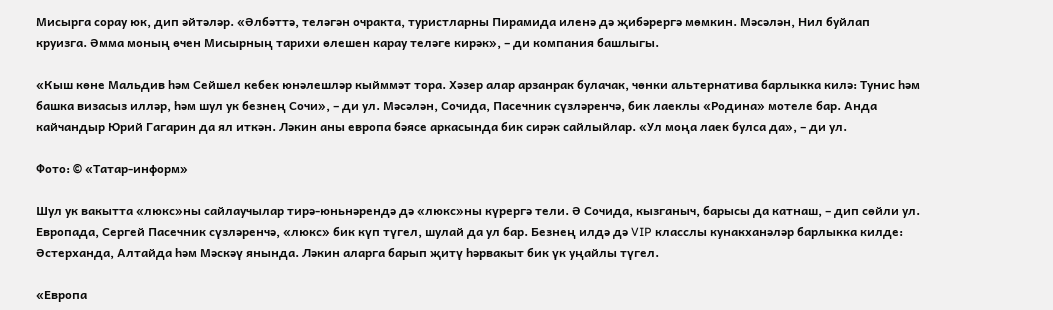Мисырга сорау юк, дип әйтәләр. «Әлбәттә, теләгән очракта, туристларны Пирамида иленә дә җибәрергә мөмкин. Мәсәлән, Нил буйлап круизга. Әмма моның өчен Мисырның тарихи өлешен карау теләге кирәк», – ди компания башлыгы.

«Кыш көне Мальдив һәм Сейшел кебек юнәлешләр кыйммәт тора. Хәзер алар арзанрак булачак, чөнки альтернатива барлыкка килә: Тунис һәм башка визасыз илләр, һәм шул ук безнең Сочи», – ди ул. Мәсәлән, Сочида, Пасечник сүзләренчә, бик лаеклы «Родина» мотеле бар. Анда кайчандыр Юрий Гагарин да ял иткән. Ләкин аны европа бәясе аркасында бик сирәк сайлыйлар. «Ул моңа лаек булса да», – ди ул.

Фото: © «Татар-информ»

Шул ук вакытта «люкс»ны сайлаучылар тирә-юньнәрендә дә «люкс»ны күрергә тели. Ә Сочида, кызганыч, барысы да катнаш, – дип сөйли ул. Европада, Сергей Пасечник сүзләренчә, «люкс» бик күп түгел, шулай да ул бар. Безнең илдә дә VIP класслы кунакханәләр барлыкка килде: Әстерханда, Алтайда һәм Мәскәү янында. Ләкин аларга барып җитү һәрвакыт бик үк уңайлы түгел.

«Европа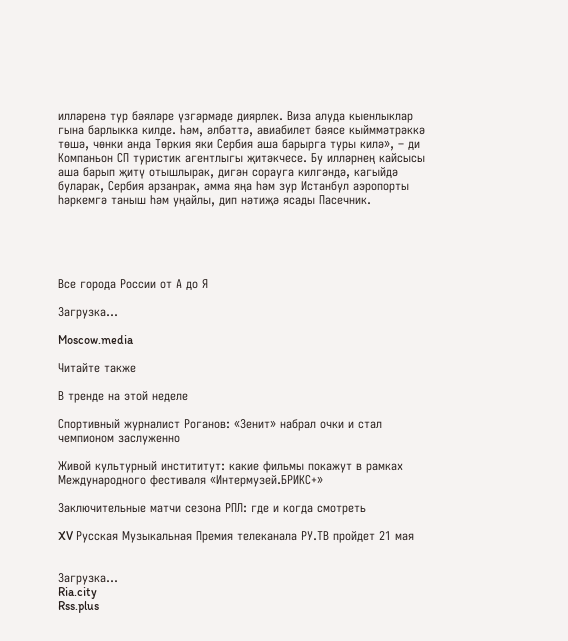илләренә тур бәяләре үзгәрмәде диярлек. Виза алуда кыенлыклар гына барлыкка килде. Һәм, әлбәттә, авиабилет бәясе кыйммәтрәккә төшә, чөнки анда Төркия яки Сербия аша барырга туры килә», – ди Компаньон СП туристик агентлыгы җитәкчесе. Бу илләрнең кайсысы аша барып җитү отышлырак, дигән сорауга килгәндә, кагыйдә буларак, Сербия арзанрак, әмма яңа һәм зур Истанбул аэропорты һәркемгә таныш һәм уңайлы, дип нәтиҗә ясады Пасечник.





Все города России от А до Я

Загрузка...

Moscow.media

Читайте также

В тренде на этой неделе

Спортивный журналист Роганов: «Зенит» набрал очки и стал чемпионом заслуженно

Живой культурный инстититут: какие фильмы покажут в рамках Международного фестиваля «Интермузей.БРИКС+»

Заключительные матчи сезона РПЛ: где и когда смотреть

XV Русская Музыкальная Премия телеканала РУ.ТВ пройдет 21 мая


Загрузка...
Ria.city
Rss.plus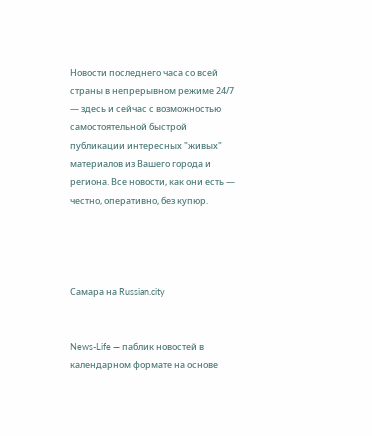Новости последнего часа со всей страны в непрерывном режиме 24/7 — здесь и сейчас с возможностью самостоятельной быстрой публикации интересных "живых" материалов из Вашего города и региона. Все новости, как они есть — честно, оперативно, без купюр.




Самара на Russian.city


News-Life — паблик новостей в календарном формате на основе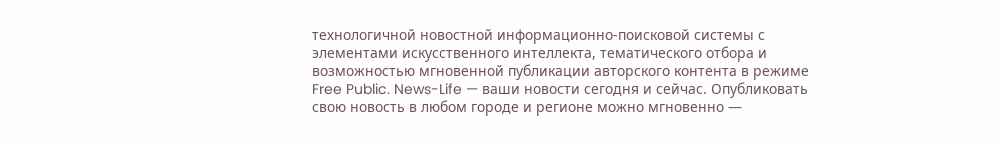технологичной новостной информационно-поисковой системы с элементами искусственного интеллекта, тематического отбора и возможностью мгновенной публикации авторского контента в режиме Free Public. News-Life — ваши новости сегодня и сейчас. Опубликовать свою новость в любом городе и регионе можно мгновенно —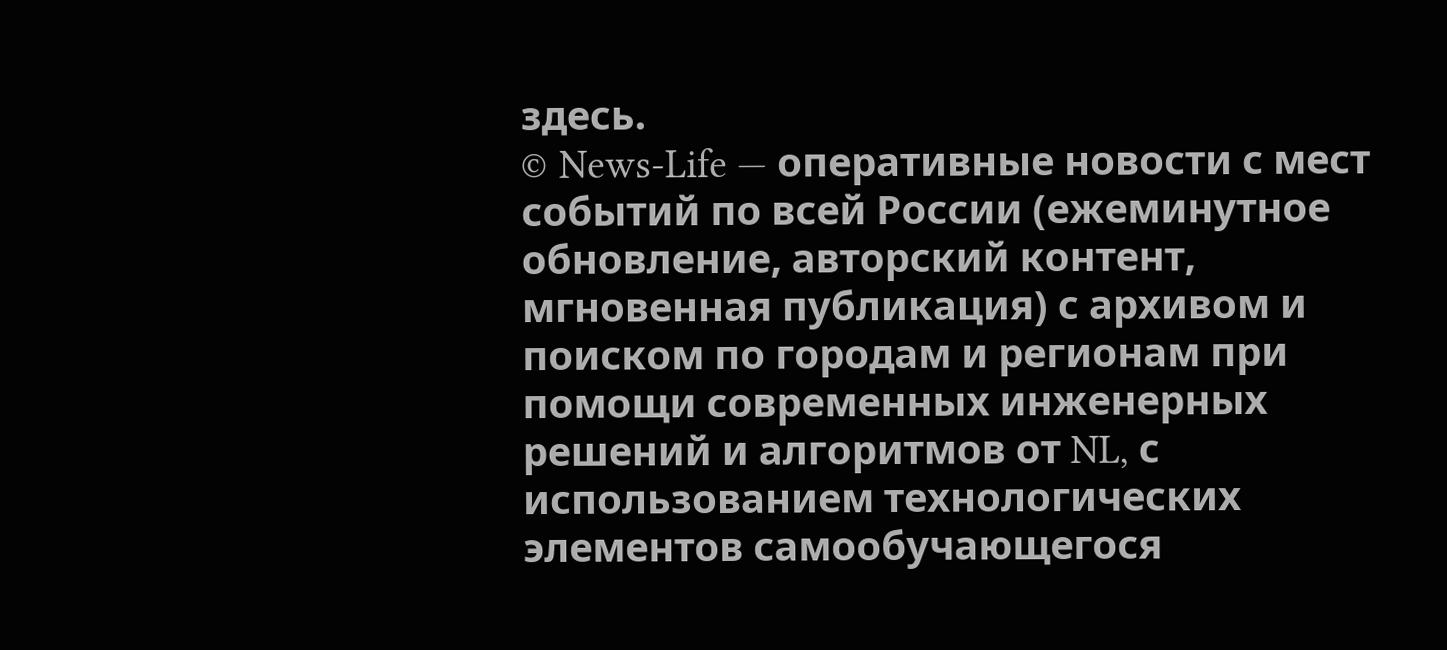здесь.
© News-Life — оперативные новости с мест событий по всей России (ежеминутное обновление, авторский контент, мгновенная публикация) с архивом и поиском по городам и регионам при помощи современных инженерных решений и алгоритмов от NL, с использованием технологических элементов самообучающегося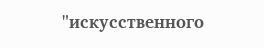"искусственного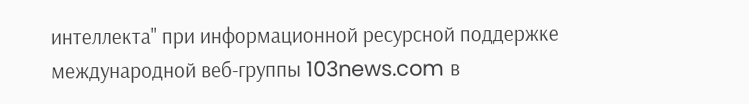интеллекта" при информационной ресурсной поддержке международной веб-группы 103news.com в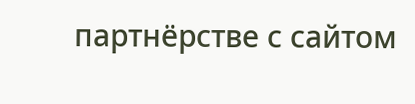партнёрстве с сайтом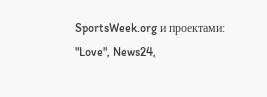SportsWeek.org и проектами: "Love", News24,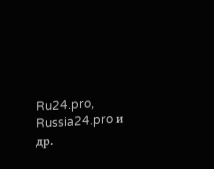Ru24.pro, Russia24.pro и др.